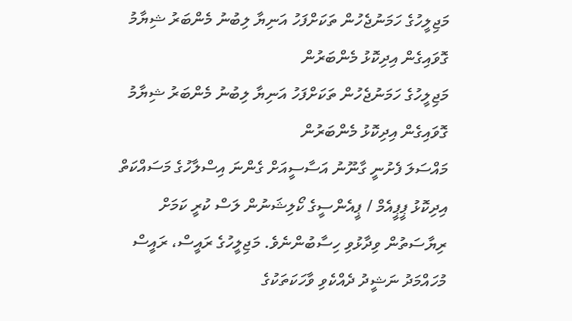މަޖިލީހުގެ ހަމަނުޖެހުން ތަކަށްފަހު އަނިޔާ ލިބުނު މެންބަރު ޝިޔާމު ގޮވައިގެން އިދިކޮޅު މެންބަރުން
މަޖިލީހުގެ ހަމަނުޖެހުން ތަކަށްފަހު އަނިޔާ ލިބުނު މެންބަރު ޝިޔާމު ގޮވައިގެން އިދިކޮޅު މެންބަރުން
މައްސަލަ ފެށުނީ ގާނޫނު އަސާސީއަށް ގެންނަ އިސްލާހުގެ މަސައްކަތް އިދިކޮޅު ޕީޕީއެމް / ޕީއެންސީގެ ކޯލިޝަނުން ލަސް ކުރީ ކަމަށް ރިޔާސަތުން ވިދާޅުވި ހިސާބުންނެވެ. މަޖިލީހުގެ ރައީސް، ރައީސް މުހައްމަދު ނަޝީދު ދެއްކެވި ވާހަކަތަކުގެ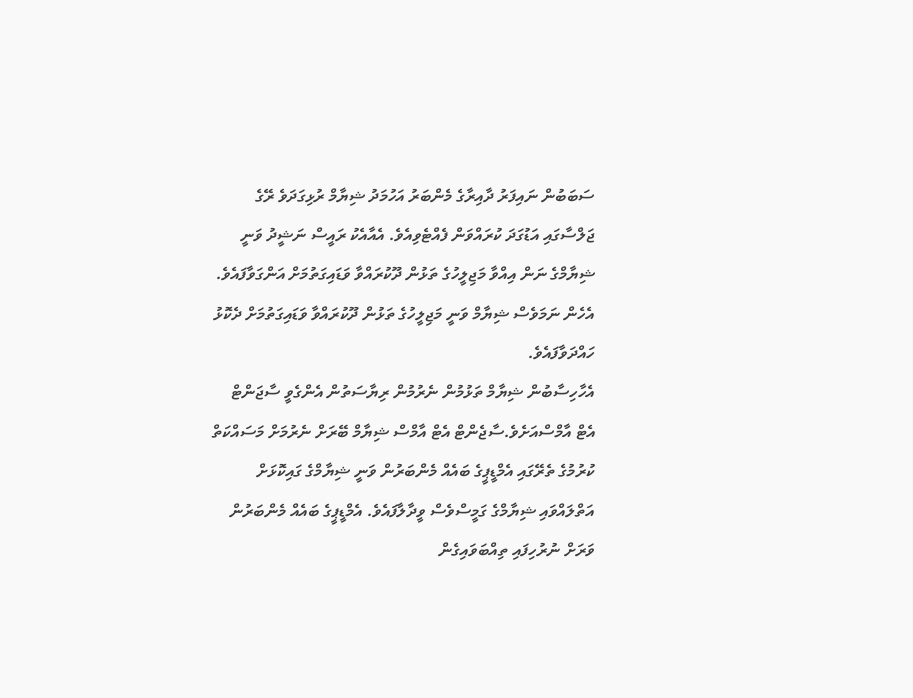ސަބަބުން ނައިފަރު ދާއިރާގެ މެންބަރު އަހުމަދު ޝިޔާމް ރުޅިގަދަވެ ރޭގެ ޖަލްސާގައި އަޑުގަދަ ކުރައްވަން ފެއްޓެވިއެވެ. އެއާއެކު ރައީސް ނަޝީދު ވަނީ ޝިޔާމްގެ ނަން އިއްވާ މަޖިލީހުގެ ތަޅުން ދޫކުރައްވާ ވަޑައިގަތުމަށް އަންގަވާފައެވެ. އެހެން ނަމަވެސް ޝިޔާމް ވަނީ މަޖިލީހުގެ ތަޅުން ދޫކުރައްވާ ވަޑައިގަތުމަށް ދެކޮޅު ހައްދަވާފައެވެ.
އެހާހިސާބުން ޝިޔާމް ތަޅުމުން ނެރުމުން ރިޔާސަތުން އެންގެވީ ސާޖަންޓް އެޓް އާމްސްއަށެވެ.ސާޖެންޓް އެޓް އާމްސް ޝިޔާމް ބޭރަށް ނެރުމަށް މަސައްކަތް ކުރުމުގެ ތެރޭގައި އެމްޑީޕީގެ ބައެއް މެންބަރުން ވަނީ ޝިޔާމްގެ ގައިކޮޅަށް އަތްލައްވައި ޝިޔާމްގެ ގަމީސްވެސް ވީދާލާފައެވެ. އެމްޑީޕީގެ ބައެއް މެންބަރުން ވަރަށް ނުރުހިފައި ތިއްބަވައިގެން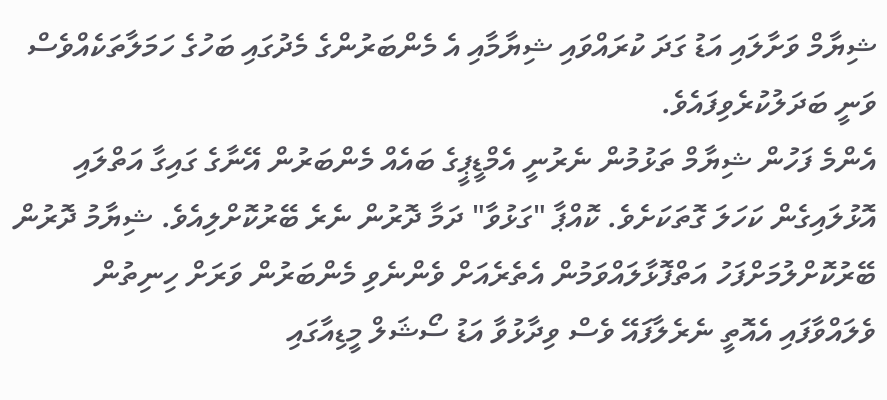ޝިޔާމް ވަށާލައި އަޑު ގަދަ ކުރައްވައި ޝިޔާމާއި އެ މެންބަރުންގެ މެދުގައި ބަހުގެ ހަމަލާތަކެއްވެސް ވަނީ ބަދަލުކުރެވިފައެވެ.
އެންމެ ފަހުން ޝިޔާމް ތަޅުމުން ނެރުނީ އެމްޑީޕީގެ ބައެއް މެންބަރުން އޭނާގެ ގައިގާ އަތްލައި އޮޅުލައިގެން ކަހަލަ ގޮތަކަށެވެ. ކޮއްޕާ "ގަޅުވާ" ދަމާ ދޮރުން ނެރެ ބޭރުކޮށްލިއެވެ. ޝިޔާމު ދޮރުން ބޭރުކޮށްލުމަށްފަހު އަތްފޮޅާލައްވަމުން އެތެރެއަށް ވެންނެވި މެންބަރުން ވަރަށް ހިނިތުން ވެލައްވާފައި އެއޮތީ ނެރެލާފައޭ ވެސް ވިދާޅުވާ އަޑު ސޯޝަލް މީޑިއާގައި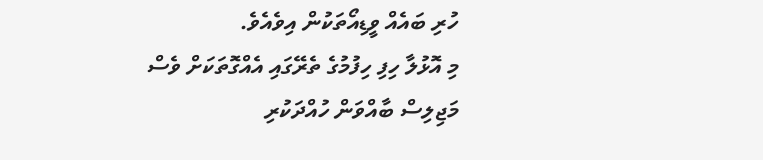ހުރި ބައެއް ވީޑިއޯތަކުން އިވެއެވެ.
މި އޮޅުލާ ހިފި ހިފުމުގެ ތެރޭގައި އެއްގޮތަކަށް ވެސް މަޖިލިސް ބާއްވަން ހުއްދަކުރި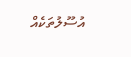އުސޫލުތަކެއް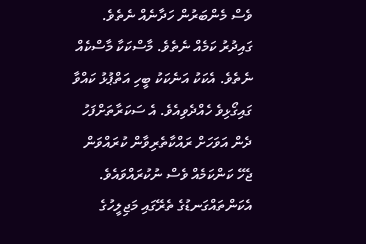ވެސް މެންބަރުން ހަދާނެއް ނެތެވެ. ގައިދުރު ކަމެއް ނެތެވެ. މާސްކަކާ މާސްކެއް ނެތެވެ. އެކަކު އަނެކަކު ބީހި އަތްޕުޅު ކައްވާ ގައިގޯޅިވެ ހެއްދެވިއެވެ. އެ ސަކަރާތަށްފަހު ދެން އަވަހަށް ރައްކާތެރިވާން ކުރައްވަން ޖެހޭ ކަންކަމެއް ވެސް ނުކުރައްވައެވެ.
އެކަންތައްގަނޑުގެ ތެރޭގައި މަޖިލީހުގެ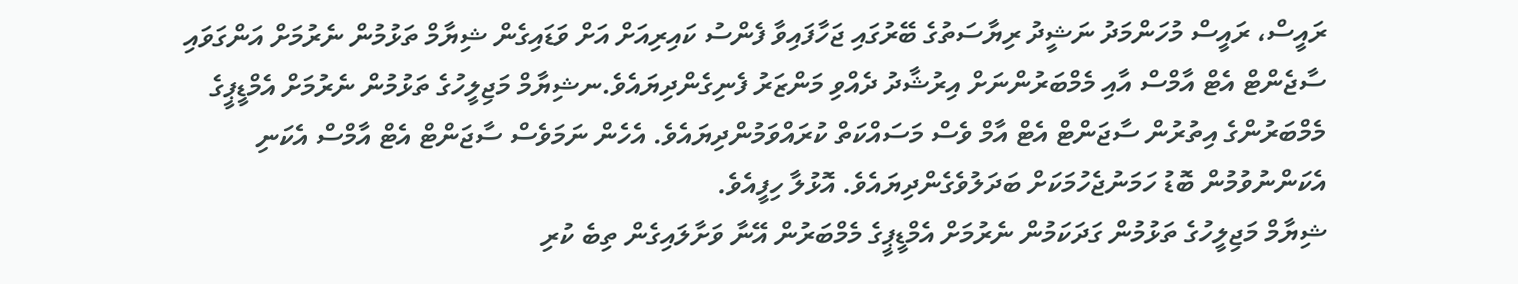ރައީސް، ރައީސް މުހަންމަދު ނަޝީދު ރިޔާސަތުގެ ބޭރުގައި ޖަހާފައިވާ ފެންސު ކައިރިއަށް އަށް ވަޑައިގެން ޝިޔާމް ތަޅުމުން ނެރުމަށް އަންގަވައި ސާޖެންޓް އެޓް އާމްސް އާއި މެމްބަރުންނަށް އިރުޝާދު ދެއްވި މަންޒަރު ފެނިގެންދިޔައެވެ.ނޝިޔާމް މަޖިލީހުގެ ތަޅުމުން ނެރުމަށް އެމްޑީޕީގެ މެމްބަރުންގެ އިތުރުން ސާޖަންޓް އެޓް އާމް ވެސް މަސައްކަތް ކުރައްވަމުންދިޔައެވެ. އެހެން ނަމަވެސް ސާޖަންޓް އެޓް އާމްސް އެކަނި އެކަންނުވުމުން ބޮޑު ހަމަނުޖެހުމަކަށް ބަދަލުވެގެންދިޔައެވެ. އޮޅުލާ ހިފީއެވެ.
ޝިޔާމް މަޖިލީހުގެ ތަޅުމުން ގަދަކަމުން ނެރުމަށް އެމްޑީޕީގެ މެމްބަރުން އޭނާ ވަށާލައިގެން ތިބެ ކުރި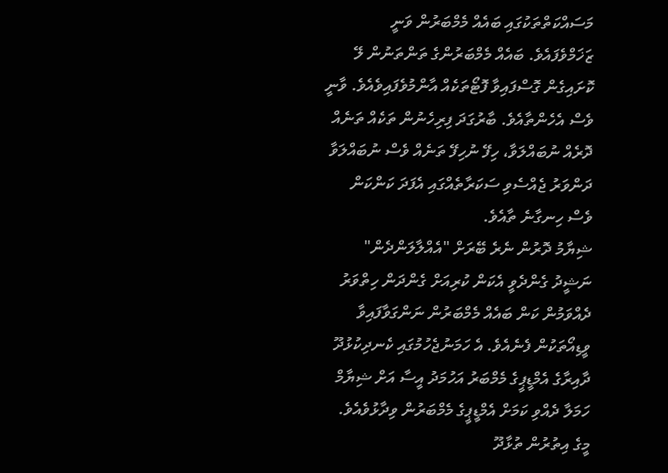މަސައްކަތްތަކުގައި ބައެއް މެމްބަރުން ވަނީ ޒަޚަމްވެފައެވެ. ބައެއް މެމްބަރުންގެ ތަންތަނުން ލޭ ކޮށައިގެން ގޮސްފައިވާ ފޮޓޯތަކެއް އާންމުވެފައިވެއެވެ. ވާނީ ވެސް އެހެންތާއެވެ. ބާރުގަދަ ފިރިހެނުން ތަކެއް ތަނެއް ދޮރެއް ނުބައްލަވާ، ހިފޭ ނުހިފޭ ތަނެއް ވެސް ނުބައްލަވާ ދަންވަރު ޖެއްސެވި ސަކަރާތެއްގައި އެފަދަ ކަންކަން ވެސް ހިނގާނެ ތާއެވެ.
ޝިޔާމު ދޮރުން ނެރެ ބޭރަށް "އެއްލާލަންދެން" ނަޝީދު ގެންދެވީ އެކަން ކުރިއަށް ގެންދަން ހިތްވަރު ދެއްވަމުން ކަން ބައެއް މެމްބަރުން ނަންގަވާފައިވާ ވީޑިއޯތަކުން ފެނެއެވެ. އެ ހަމަނުޖެހުމުގައި ކެނދިކުޅުދޫ ދާއިރާގެ އެމްޑީޕީގެ މެމްބަރު އަހުމަދު އީސާ އަށް ޝިޔާމް ހަމަލާ ދެއްވި ކަމަށް އެމްޑީޕީގެ މެމްބަރުން ވިދާޅުވެއެވެ. މީގެ އިތުރުން ތުޅާދޫ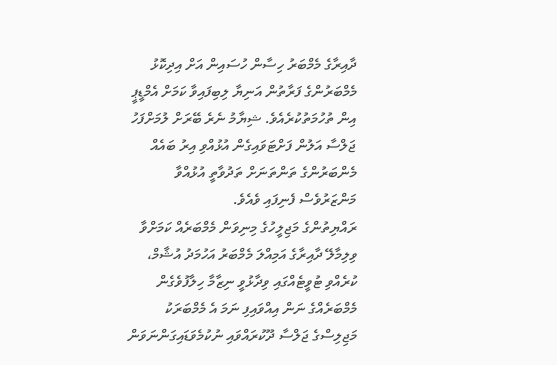ދާއިރާގެ މެމްބަރު ހިސާން ހުސައިން އަށް އިދިކޮޅު މެމްބަރުންގެ ފަރާތުން އަނިޔާ ލިބިފައިވާ ކަމަށް އެމްޑީޕީ އިން ތުހުމަތުކުރެއެވެ. ޝިޔާމު ނެރެ ބޭރަށް ލުމަށްފަހު ޖަލްސާ އަލުން ފަށްޓަވައިގެން އުޅުއްވި އިރު ބައެއް މެންބަރުންގެ ތަންތަނަށް ތަދުވާތީ އުޅުއްވާ މަންޒަރުވެސް ފެނިފައި ވެއެވެ.
ރައްޔިތުންގެ މަޖިލީހުގެ މިނިވަން މެމްބަރެއް ކަމަށްވާ ވިލިމާލޭ ދާއިރާގެ އަމިއްލަ މެމްބަރު އަހުމަދު އުޝާމް، ކުރެއްވި ޓުވީޓެއްގައި ވިދާޅުވީ ނިޒާމާ ހިލާފުވެގެން މެމްބަރެއްގެ ނަން އިއްވައިފި ނަމަ އެ މެމްބަރަކު މަޖިލިސްގެ ޖަލްސާ ދޫކުރައްވައި ނުކުމެވަޑައިގަންނަވަން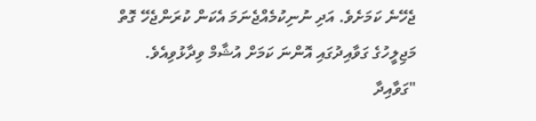ޖެހޭނެ ކަމަށެވެ. އަދި ނުނިކުމެއްޖެނަމަ އެކަން ކުރަންޖެހޭ ގޮތް މަޖިލީހުގެ ގަވާއިދުގައި އޮންނަ ކަމަށް އުޝާމް ވިދާޅުވިއެވެ.
"ގަވާއިދާ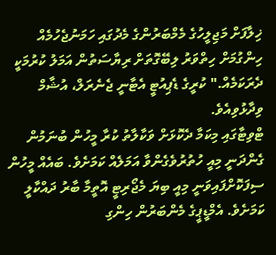ޚިލާފަށް މަޖިލީހުގެ މެމްބަރުންގެ މެދުގައި ހަމަނުޖެހުމެއް ހިންގުމަށް ހިތްވަރު ލިބޭގޮތަށް ރިޔާސަތުން އަމަލު ކުރުމަކީ ދެރަކަމެއް." ކުރީގެ ޑެޕިއުޓީ އެޓާނީ ޖެނެރަލް، އުޝާމް ވިދާޅުވިއެވެ.
ޓްވިޓާގައި މިކަމާ ދެކޮޅަށް ވަކާލާތު ކުރާ މީހުން ބުނަމުން ގެންދަނީ މިއީ ހުތުރުވެގެންވާ އަމަލެއް ކަމަށެވެ. ބައެއް މީހުން ސިފަކޮށްފައިވަނީ މިއީ ބިޔަ މެޖޯރިޓީ އޮތީމާ ބާރު ދައްކާލީ ކަމަށެވެ. އެމްޑީޕީގެ މެންބަރުން ހިންގި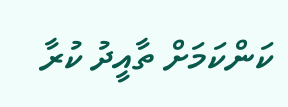ކަންކަމަށް ތާއީދު ކުރާ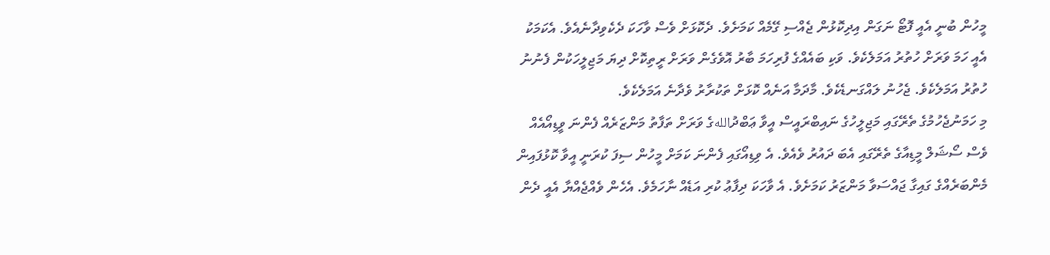މީހުން ބުނީ އެއީ ފޮޓޯ ނަގަން އިދިކޮޅުން ޖެއްސި ގޭމެއް ކަމަށެވެ. ދެކޮޅަށް ވެސް ވާހަކަ ދެކެވިދާނެއެވެ. އެކަމަކު އެއީ ހަމަ ވަރަށް ހުތުރު އަމަލެކެވެ. ވަކި ބައެއްގެ ފުރިހަމަ ބާރު އޮވެގެން ވަރަށް ރީތިކޮށް ދިޔަ މަޖިލީހަކުން ފެނުނު ހުތުރު އަމަލެކެވެ. ޖެހުނު ލައްގަނޑެކެވެ. މާދަމާ އަނެއް ކޮޅަށް ތަކުރާރު ވެދާނެ އަމަލެކެވެ.
މި ހަމަނުޖެހުމުގެ ތެރޭގައި މަޖިލީހުގެ ނައިބްރައީސް އީވާ ޢަބްދުاللهގެ ވަރަށް ތަފާތު މަންޒަރެއް ފެންނަ ވީޑިއޯއެއް ވެސް ސޯޝަލް މީޑިއާގެ ތެރޭގައި އެބަ ދައުރު ވެއެވެ. އެ ވިޑިއޯގައި ފެންނަ ކަމަށް މީހުން ސިފަ ކުރަނީ އީވާ ކޮޅުފައިން މެންބަރެއްގެ ގައިގާ ޖައްސަވާ މަންޒަރު ކަމަށެވެ. އެ ވާހަކަ ދިފާޢު ކުރި އަޑެއް ނާހަމެވެ. އެހެން ވެއްޖެއްޔާ އެއީ ދެން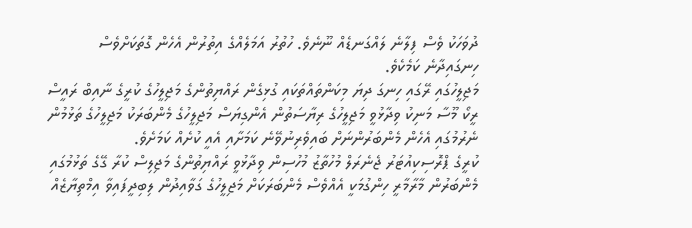ދުވަހަކު ވެސް ފިލާނެ ލައްގަނޑެއް ނޫނެވެ. ހުތުރު އަމަލެއްގެ އިތުރުން އެހެން ގޮތަކަށްވެސް ހިނގައިދާނެ ކަމެކެވެ.
މަޖިލީހުގައި ރޭގައި ހިނގަ ދިޔަ މިކަންތައްތަކައި ގުޅިގެން ރައްޔިތުންގެ މަޖިލީހުގެ ކުރީގެ ނާއިބް ރައީސް ރީކޯ މޫސާ މަނިކު ވިދާޅުވީ މަޖިލީހުގެ ރިޔާސަތުން އެންގިޔަސް މަޖިލީހުގެ މެންބަރަކު މަޖިލީހުގެ ތަޅުމުން ނެރުމުގައި އެހެން މެންބަރުންނަށް ބައިވެރިނުވޭނެ ކަމަށާއި އެއީ ކުށެއް ކަމަށެވެ.
ކުރީގެ ޕްރޮސިކިއުޓަރު ޖެނެރަލް މުހުތާޒު މުހުސިން ވިދާޅުވީ ރައްޔިތުންގެ މަޖިލިސް ކުރާ ގޭގެ ތަޅުމުގައި މެންބަރުން މާރާމާރީ ހިންގުމަކީ އެއްވެސް މެންބަރަކަށް މަޖިލީހުގެ ގަވާއިދުން ލިބިދީފައިވާ އިމްތިޔާޒެއް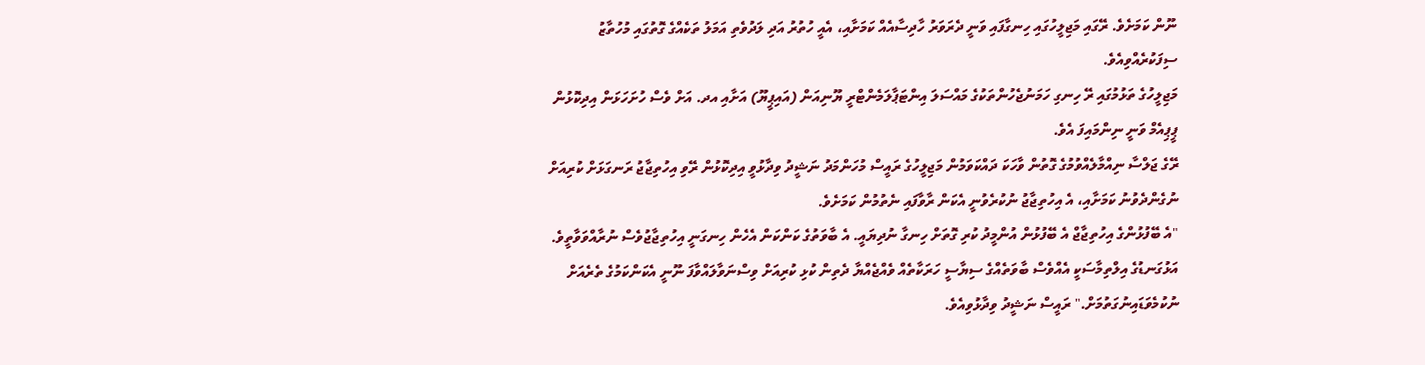ނޫން ކަމަށެވެ. ރޭގައި މަޖިލީހުގައި ހިނގާފައި ވަނީ ދެރަވަރު ހާދިސާއެއް ކަމަށާއި، އެއީ ހުތުރު އަދި ލަދުވެތި އަމަލު ތަކެއްގެ ގޮތުގައި މުހުތާޒު ސިފަކުރެއްވިއެވެ.
މަޖިލީހުގެ ތަޅުމުގައި ރޭ ހިނގި ހަމަނުޖެހުންތަކުގެ މައްސަލަ އިންޓަޕާލަމެންޓްރީ ޔޫނިއަން (އައިޕީޔޫ) އަށާއި އދ. އަށް ވެސް ހުށަހަޅަން އިދިކޮޅުން ޕީޕިއެމް ވަނީ ނިންމައިފަ އެވެ.
ރޭގެ ޖަލްސާ ނިއްމާލެއްވުމުގެ ގޮތުން ވާހަކަ ދައްކަވަމުން މަޖިލީހުގެ ރައީސް މުހަންމަދު ނަޝީދު ވިދާޅުވީ އިދިކޮޅުން ރޭވި އިހުތިޖާޖު ރަނގަޅަށް ކުރިއަށް ނުގެންދެވުނު ކަމަށާއި، އެ އިހުތިޖާޖު ނުކުރެވުނީ އެކަން ރާވާފައި ނެތުމުން ކަމަށެވެ.
"އެ ބޭފުޅުންގެ އިހުތިޖާޖް އެ ބޭފުޅުން އުންމީދު ކުރި ގޮތަށް ހިނގާ ނުދިޔައީ. އެ ބާވަތުގެ ކަންކަން އެހެން ހިނގަނީ އިހުތިޖާޖުވެސް ނުރާއްވަވާތީވެ. އަޅުގަނޑުގެ އިލްތިމާސަކީ އެއްވެސް ބާވަތެއްގެ ސިޔާސީ ހަރަކާތެއް ވެއްޖެއްޔާ ދެތިން ކުޅި ކުރިއަށް ވިސްނަވާލައްވާފަ ނޫނީ އެކަންކަމުގެ ތެރެއަށް ނުކުމެވަޑައިނުގަތުމަށް." ރައީސް ނަޝީދު ވިދާޅުވިއެވެ.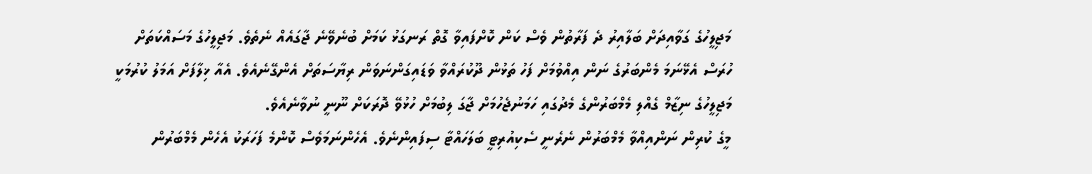މަޖިލީހުގެ ގަވާއިދަށް ބަލާއިރު ދެ ފަރާތުން ވެސް ކަން ކޮށްފައިވާ ގޮތް ރަނގަޅު ކަމަށް ބުނެވޭނެ ޖާގައެއް ނެތެވެ. މަޖިލީހުގެ މަސައްކަތަށް ހުރަސް އެޅޭނަމަ މެންބަރުގެ ނަން އިއްވުމަށް ފަހު ތަޅުން ދޫކުރައްވާ ވަޑައިގަންނަވަން ރިޔާސަތަށް އެންގޭނެއެވެ. އެއާ ޚިލާފަށް އަމަލު ކުރުމަކީ މަޖިލީހުގެ ނިޒާމް ގެއްލި މެމްބަރުންގެ މެދުގައި ހަމަނުޖެހުމަށް ޖާގަ ލިބުމަށް ހުޅުވޭ ދޮރަކަށް ނޫނީ ނުވާނެއެވެ.
މީގެ ކުރިން ނަންއިއްވާ މެމްބަރުން ނެރެނީ ސެކިއުރިޓީ ބަލަހައްޓާ ސިފައިންނެވެ. އެހެންނަމަވެސް ކޮންމެ ފަހަރަކު އެހެން މެމްބަރުން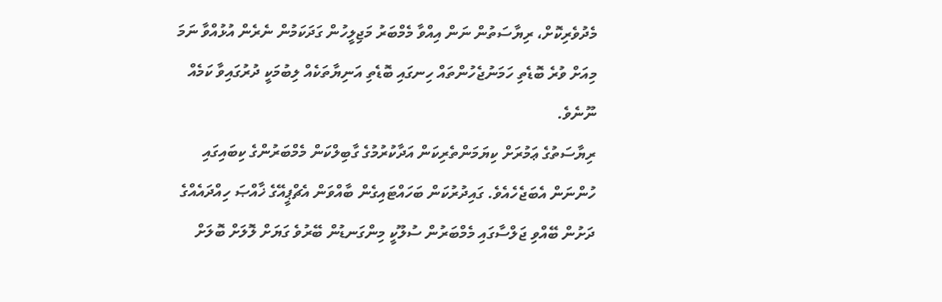މެދުވެރިކޮށް، ރިޔާސަތުން ނަން އިއްވާ މެމްބަރު މަޖިލީހުން ގަދަކަމުން ނެރެން އުޅުއްވާ ނަމަ މިއަށް ވުރެ ބޮޑެތި ހަމަނުޖެހުންތައް ހިނގައި ބޮޑެތި އަނިޔާތަކެއް ލިބުމަކީ ދުރުގައިވާ ކަމެއް ނޫނެވެ.
ރިޔާސަތުގެ ޢަމުރަށް ކިޔަމަންތެރިކަން އަދާކުރުމުގެ ގާބިލްކަން މެމްބަރުންގެ ކިބައިގައި ހުންނަން އެބަޖެހެއެވެ. ގައިދުރުކަން ބަހައްޓައިގެން ބާއްވަން އެޗްޕީއޭގެ ޚާއްޞަ ހިއްދައެއްގެ ދަށުން ބޭއްވި ޖަލްސާގައި މެމްބަރުން ސުލޫކީ މިންގަނޑުން ބޭރުވެ ގަޔަށް ލޮލަށް ބޮލަށް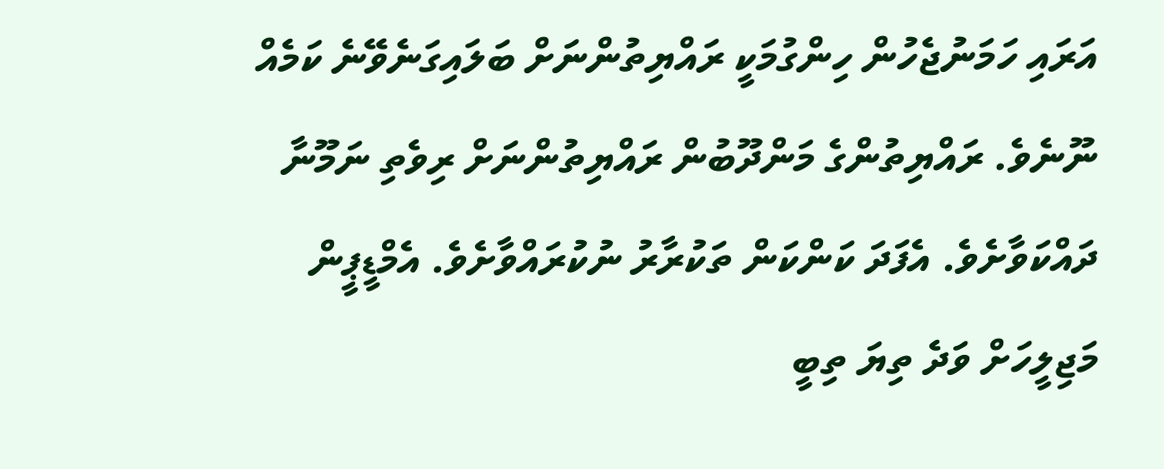އަރައި ހަމަނުޖެހުން ހިންގުމަކީ ރައްޔިތުންނަށް ބަލައިގަނެވޭނެ ކަމެއް ނޫނެވެ. ރައްޔިތުންގެ މަންދޫބުން ރައްޔިތުންނަށް ރިވެތި ނަމޫނާ ދައްކަވާށެވެ. އެފަދަ ކަންކަން ތަކުރާރު ނުކުރައްވާށެވެ. އެމްޑީޕީން މަޖިލީހަށް ވަދެ ތިޔަ ތިބީ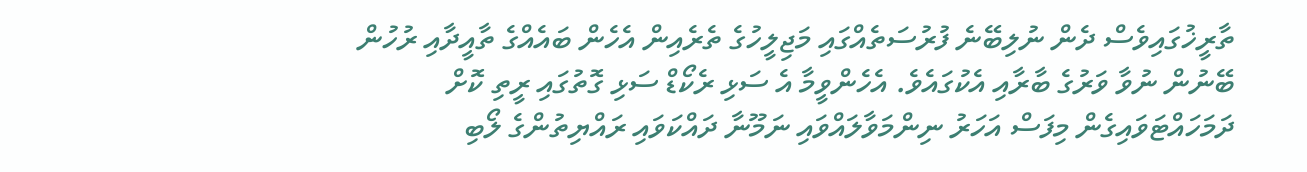ތާރީޚުގައިވެސް ދެން ނުލިބޭނެ ފުރުސަތެއްގައި މަޖިލީހުގެ ތެރެއިން އެހެން ބައެއްގެ ތާއީދާއި ރުހުން ބޭނުން ނުވާ ވަރުގެ ބާރާއި އެކުގައެވެ. އެހެންވީމާ އެ ސަޅި ރެކޯޑް ސަޅި ގޮތުގައި ރީތި ކޮށް ދަމަހައްޓަވައިގެން މިފަސް އަހަރު ނިންމަވާލައްވައި ނަމޫނާ ދައްކަވައި ރައްޔިތުންގެ ލޯބި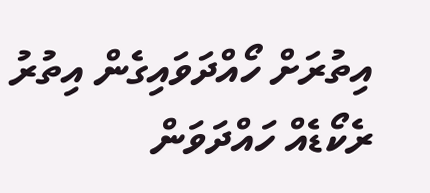އިތުރަށް ހޯއްދަވައިގެން އިތުރު ރެކޯޑެއް ހައްދަވަން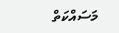މަސައްކަތް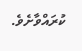ކުރައްވާށެވެ.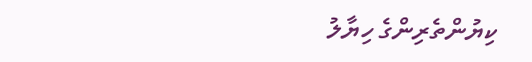ކިޔުންތެރިންގެ ހިޔާލު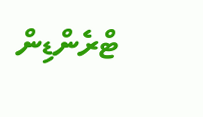ޓްރެންޑިން